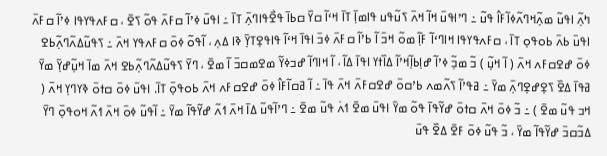ߤߍ߲߬ ߊߟߎ߬ ߘߍ߲߬ߞߣߍ߬ߦߊ߬ߓߊ߮ ߟߎ߬ ߸ ߣߴߊߟߎ߫ ߞߊ߬ ߞߍ߫ ߖߎ߬ߟߎ ߟߊߘߊ߲߫ ߠߊ߫ ߞߵߊ߬ ߛߌ߰ ߛߕߊ߫ ߟߐ߯ߟߊߣߍ߲߫ ߠߊ߫ ߸ ߊߟߎ߫ ߦߴߊ߬ ߛߓߍ߫ ߟߋ߬ ߖߐ߫ ، ߛߓߍߟߌߟߊ ߦߴߊ߬ ߛߓߍ߫ ߊߟߎ߫ ߕߍ߫ ߕߋߟߋ߲ ߠߊ߫ ، ߛߓߍߟߌߟߊ ߞߊߣߵߊ߬ ߓߊ߲߬ ߘߋ߬ ߞߏ߫ ߊ߬ ߕߴߊ߬ ߛߓߍ߫ ߦߏ߫ ߊߟߊ߫ ߞߵߊ߬ ߟߊߟߐ߲ߠߌ߲߫ ߢߊ ߡߍ߲ ، ߊ߬ߟߋ߬ ߦߋ߫ ߛߓߍߟߌ ߞߍ߫ ߸ ߖߟߎ߬ߡߍ߬ߣߍ߲߬ߕߐ ߦߋ߫ ߝߐߛߓߍ ߞߍ߫ ( ߊ߬ ߞߎ߲߬ ) ߏ߬ ߘߏ߲߬ ߦߴߊ߬ ߝߊ߲ߕߊ߲߬ߞߴߊ߬ ߡߊ߰ߙߌ ߊߟߊ߫ ߡߊ߬ ، ߊ߬ ߞߊߣߊ߬ ߝߏߦߌ߬ ߘߐߘߛߏ߫ ߊ߬ ߘߐ߫ ، ߣߌ߫ ߖߟߎ߬ߡߍ߬ߣߍ߲߬ߕߐ ߞߍ߫ ߘߊ߫ ߞߎ߲߬ߝߌ߲߫ ߘߌ߫ ߥߟߊ߫ ߡߐ߰ ߖߐ߲ߝߐ߲ߣߍ߲߫ ߘߌ߫ ߸ ߥߟߴߊ߬ ߖߍ߬ߘߍ ߕߴߛߋ߫ ߝߐߛߓߍ߫ ߞߍ߫ ߟߊ߫ ߸ ߊ߬ ߥߛߊ߬ߓߊ߮ ߦߋ߫ ߝߐߛߓߍ ߞߍ߫ ߕߋߟߋ߲߫ ߠߊ߫. ߊߟߎ߫ ߦߋ߫ ߛߙߋ߫ ߢߌߣߌ߲ ߞߍ߫ ( ߞߏ ߟߎ߬ ߘߐ߫ ) ߸ ߏ߬ ߦߋ߫ ߞߍ߫ ߛߙߋ߫ ߝߌ߬ߟߊ߫ ߟߋ߬ ߘߌ߫ ߊߟߎ߫ ߘߐ߫ ߗߍ߭ ߟߎ߬ ߘߐ߫ ߸ ߣߴߊ߬ߟߎ߬ ߡߊ߫ ߞߍ߫ ߗߍ߬ ߝߌ߬ߟߊ߬ ߘߌ߫ ߸ ߊ߬ߟߎ߬ ߦߋ߫ ߞߍ߫ ߗߍ߬ ߞߋߟߋ߲߫ ߣߌ߫ ߡߏ߬ߛߏ߫ ߝߌ߬ߟߊ߬ ߘߌ߫ ، ߏ߬ ߟߎ߬ ߦߋ߫ ߓߐ߫ ߡߐ߰ ߟߎ߫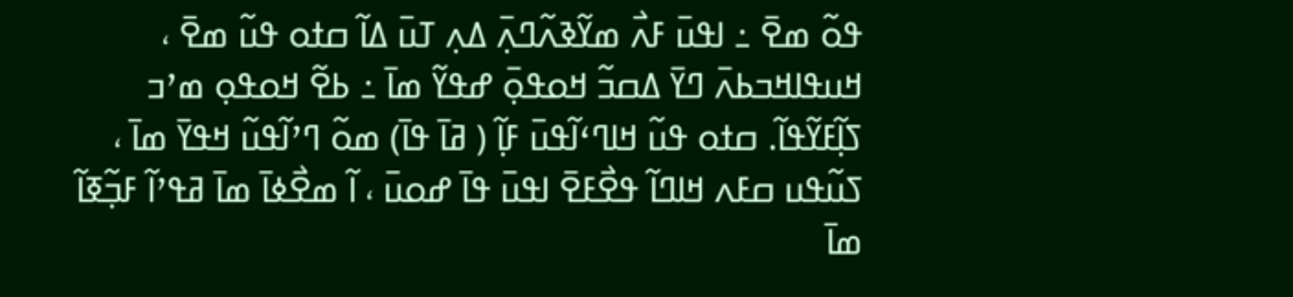ߟߋ߬ ߘߐ߫ ߸ ߊߟߎ߫ ߓߍ߯ ߘߌ߬ߢߍ߬ߣߍ߲߫ ߡߍ߲ ߠߎ߫ ߡߊ߬ ߛߙߋ ߟߎ߬ ߘߐ߫ ، ߞߎߟߊߞߏߕߍ߫ ߣߌ߫ ߡߛߏ߬ ߞߋߟߋ߲߫ ߝߟߌ߬ ߘߊ߫ ߸ ߕߐ߬ ߞߋߟߋ߲ ߘߴߏ ߖߊ߲߬ߓߌ߬ߟߊ߬. ߛߙߋ ߟߎ߬ ߞߊߣߵߊ߬ߟߎ߫ ߓߊ߲߬ ( ߥߊ߫ ߟߊ߫) ߘߋ߬ ߣߴߊ߬ߟߎ߬ ߞߟߌ߫ ߘߊ߫ ، ߖߎ߬ߟߎ ߛߓߍ ߞߊߣߊ߬ ߟߐ߯ߓߐ߫ ߊߟߎ߫ ߟߊ߫ ߝߋߎ߫ ، ߊ߬ ߘߐ߯ߦߊ߫ ߘߊ߫ ߥߟߴߊ߬ ߓߏ߲߬ߧߊ߬ ߘߊ߫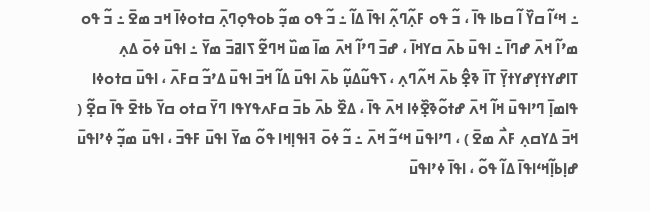߸ ߞߵߊ߬ ߛߌ߰ ߊ߬ ߛߕߊ ߟߊ߫ ، ߏ߬ ߟߋ ߓߍ߲߬ߣߍ߲߬ ߊߟߊ߫ ߡߊ߬ ߸ ߏ߬ ߟߋ ߘߏ߲߬ ߕߋߟߋ߲ߣߍ߲߫ ߛߙߋߦߊ߫ ߞߏ ߘߐ߫ ߸ ߏ߬ ߟߋ ߘߴߊ߬ ߞߍ߫ ߝߣߊ߫ ߸ ߊߟߎ߫ ߕߍ߫ ߛߌߞߊ߫ ، ߝߏ߫ ߣߴߊ߬ ߞߍ߫ ߘߊ߫ ߘߎ߰ ߞߣߐ߬ ߖߊߥߏ߫ ߘߌ߫ ߸ ߊߟߎ߫ ߦߋ߫ ߡߍ߲ ߠߊߝߌߙߌ߲ߝߌߙߌ߲߫ ߠߊ߫ ߢߐ߲߮ ߕߍ߫ ߞߍ߬ߣߍ߲ ، ߖߟߎ߬ߡߎ߲߬ ߕߍ߫ ߊߟߎ߫ ߡߊ߬ ߞߏ߫ ߊߟߎ߫ ߡߴߏ߬ ߛߓߍ߫ ، ߊߟߎ߫ ߛߙߋߦߊ ߟߊߘߊ߲߫ ߣߴߊߟߎ߫ ߞߊ߬ ߞߍ߫ ߝߙߋ߬ߢߐ߲߰ߦߊ ߞߍ߫ ߟߊ߫ ، ߡߐ߰ ߕߍ߫ ߕߏ߫ ߛߓߍߟߌߟߊ ߣߌ߫ ߛߙߋ ߛߌ߫ ߕߙߐ߫ ߟߊ߫ ߛߐ߲߬ ( ߞߏ߫ ߡߌߛߍ߲ ߓߍ߯ ߘߐ߫ ) ، ߣߴߊߟߎ߫ ߞߵߏ߬ ߞߍ߫ ߸ ߏ߬ ߦߋ߫ ߔߊߟߊ߲ߞߊ ߟߋ߬ ߘߌ߫ ߊߟߎ߫ ߓߟߏ߫ ، ߊߟߎ߫ ߘߏ߲߬ ߦߴߊߟߎ߫ ߝߊ߲ߕߊ߲߬ߞߵߊߟߊ߫ ߡߊ߬ ߟߋ߬ ، ߊߟߊ߫ ߦߴߊߟߎ߫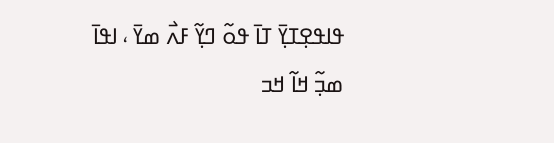ߟߊߟߐ߲ߠߌ߲߫ ߠߊ߫ ߟߋ߬ ߣߌ߲߬ ߓߍ߯ ߘߌ߫ ، ߊߟߊ߫ ߘߏ߲߬ ߞߊ߬ ߞߏ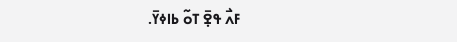ߓߍ߯ ߟߐ߲߫ ߠߋ߬ ߕߊߦߌ߫.